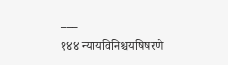___
१४४ न्यायविनिश्चयषिषरणे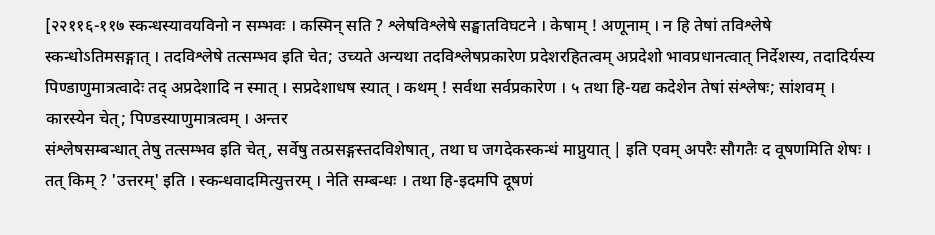[२२११६-११७ स्कन्धस्यावयविनो न सम्भवः । कस्मिन् सति ? श्लेषविश्लेषे सङ्घातविघटने । केषाम् ! अणूनाम् । न हि तेषां तविश्लेषे स्कन्धोऽतिमसङ्गात् । तदविश्लेषे तत्सम्भव इति चेत; उच्यते अन्यथा तदविश्लेषप्रकारेण प्रदेशरहितत्वम् अप्रदेशो भावप्रधानत्वात् निर्देशस्य, तदादिर्यस्य पिण्डाणुमात्रत्वादेः तद् अप्रदेशादि न स्मात् । सप्रदेशाधष स्यात् । कथम् ! सर्वथा सर्वप्रकारेण । ५ तथा हि-यद्य कदेशेन तेषां संश्लेषः; सांशवम् । कारस्येन चेत्; पिण्डस्याणुमात्रत्वम् । अन्तर
संश्लेषसम्बन्धात् तेषु तत्सम्भव इति चेत्, सर्वेषु तत्प्रसङ्गस्तदविशेषात्, तथा घ जगदेकस्कन्धं माप्नुयात् | इति एवम् अपरैः सौगतैः द वूषणमिति शेषः । तत् किम् ? 'उत्तरम्' इति । स्कन्धवादमित्युत्तरम् । नेति सम्बन्धः । तथा हि-इदमपि दूषणं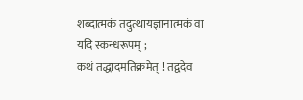शब्दात्मकं तदुत्थायज्ञानात्मकं वा यदि स्कन्धरूपम् ;
कथं तद्धादमतिक्रमेत् ! तद्वदेव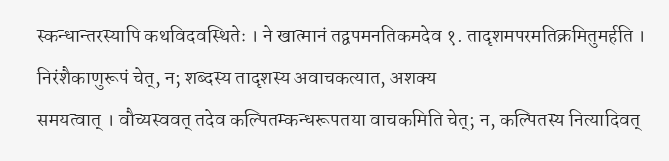स्कन्धान्तरस्यापि कथविदवस्थितेः । ने खात्मानं तद्वपमनतिकमदेव १. तादृशमपरमतिक्रमितुमर्हति । निरंशैकाणुरूपं चेत्, न; शब्दस्य तादृशस्य अवाचकत्यात, अशक्य
समयत्वात् । वौच्यस्ववत् तदेव कल्पितम्कन्धरूपतया वाचकमिति चेत्; न, कल्पितस्य नित्यादिवत्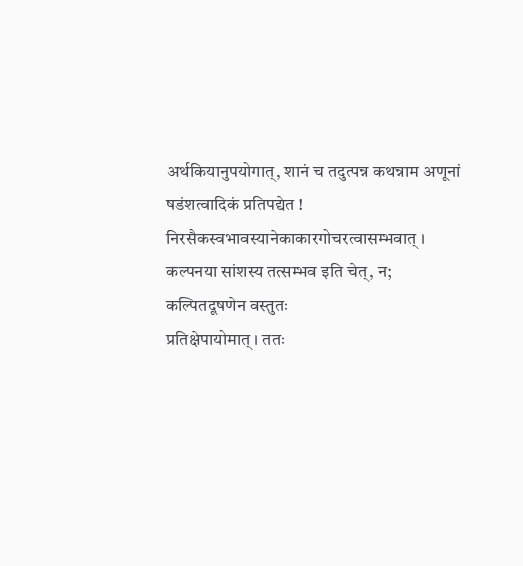अर्थकियानुपयोगात्, शानं च तदुत्पन्न कथन्नाम अणूनां षडंशत्वादिकं प्रतिपद्येत ! निरसैकस्वभावस्यानेकाकारगोचरत्वासम्भवात् । कल्पनया सांशस्य तत्सम्भव इति चेत्, न; कल्पितदूषणेन वस्तुतः
प्रतिक्षेपायोमात् । ततः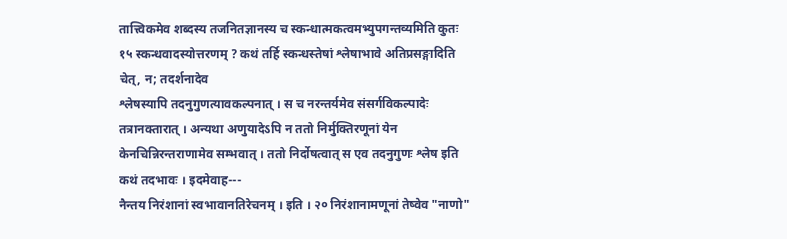तात्त्विकमेव शब्दस्य तजनितज्ञानस्य च स्कन्धात्मकत्वमभ्युपगन्तव्यमिति कुतः १५ स्कन्धवादस्योत्तरणम् ? कथं तर्हि स्कन्धस्तेषां श्लेषाभावे अतिप्रसङ्गादिति चेत्, न; तदर्शनादेव
श्लेषस्यापि तदनुगुणत्यावकल्पनात् । स च नरन्तर्यमेव संसर्गविकल्पादेः तत्रानक्तारात् । अन्यथा अणुयादेऽपि न ततो निर्मुक्तिरणूनां येन केनचिन्निरन्तराणामेव सम्भवात् । ततो निर्दोषत्वात् स एव तदनुगुणः श्लेष इति कथं तदभावः । इदमेवाह---
नैन्तय निरंशानां स्वभावानतिरेचनम् । इति । २० निरंशानामणूनां तेष्वेव "नाणो"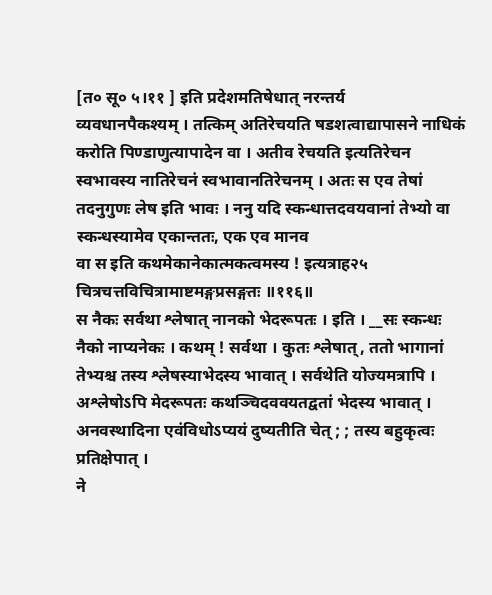[त० सू० ५।११ ] इति प्रदेशमतिषेधात् नरन्तर्य
व्यवधानपैकश्यम् । तत्किम् अतिरेचयति षडशत्वाद्यापासने नाधिकं करोति पिण्डाणुत्यापादेन वा । अतीव रेचयति इत्यतिरेचन स्वभावस्य नातिरेचनं स्वभावानतिरेचनम् । अतः स एव तेषां तदनुगुणः लेष इति भावः । ननु यदि स्कन्धात्तदवयवानां तेभ्यो वा स्कन्धस्यामेव एकान्ततः, एक एव मानव
वा स इति कथमेकानेकात्मकत्वमस्य ! इत्यत्राह२५ चित्रचत्तविचित्रामाष्टमङ्गप्रसङ्गतः ॥११६॥
स नैकः सर्वथा श्लेषात् नानको भेदरूपतः । इति । __सः स्कन्धः नैको नाप्यनेकः । कथम् ! सर्वथा । कुतः श्लेषात्, ततो भागानां तेभ्यश्च तस्य श्लेषस्याभेदस्य भावात् । सर्वथेति योज्यमत्रापि । अश्लेषोऽपि मेदरूपतः कथञ्चिदववयतद्वतां भेदस्य भावात् । अनवस्थादिना एवंविधोऽप्ययं दुष्यतीति चेत् ; ; तस्य बहुकृत्वः प्रतिक्षेपात् ।
ने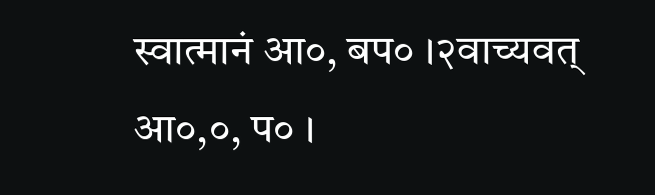स्वात्मानं आ०, बप० ।२वाच्यवत् आ०,०, प० ।